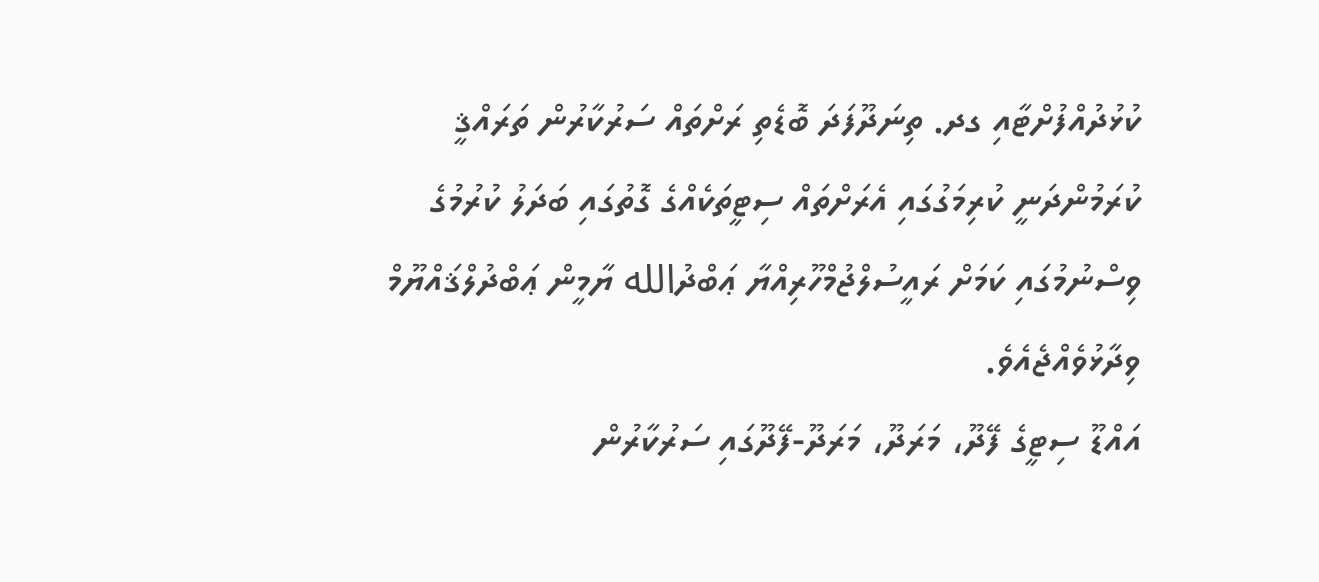ކުޅުދުއްފުށްޓާއި ގދ. ތިނަދޫފަދަ ބޮޑެތި ރަށްތައް ސަރުކާރުން ތަރައްޤީ ކުރަމުންދަނީ ކުރިމަގުގައި އެރަށްތައް ސިޓީތަކެއްގެ ގޮތުގައި ބަދަލު ކުރުމުގެ ވިސްނުމުގައި ކަމަށް ރައީސުލްޖުމްހޫރިއްޔާ ޢަބްދުالله ޔާމީން ޢަބްދުލްޤައްޔޫމް ވިދާޅުވެއްޖެއެވެ.
އައްޑޫ ސިޓީގެ ފޭދޫ، މަރަދޫ، މަރަދޫ-ފޭދޫގައި ސަރުކާރުން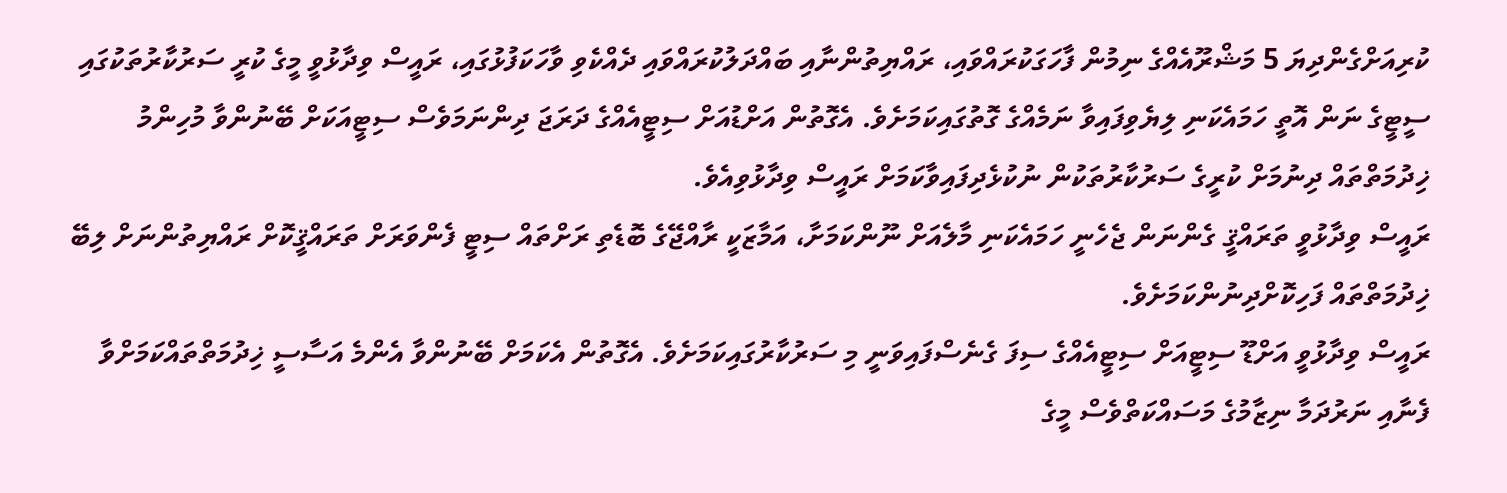ކުރިއަށްގެންދިޔަ 5 މަޝްރޫއެއްގެ ނިމުން ފާހަގަކުރައްވައި، ރައްޔިތުންނާއި ބައްދަލުކުރައްވައި ދެއްކެވި ވާހަކަފުޅުގައި، ރައީސް ވިދާޅުވީ މީގެ ކުރީ ސަރުކާރުތަކުގައި ސީޓީގެ ނަން އޮތީ ހަމައެކަނި ލިޔެވިފައިވާ ނަމެއްގެ ގޮތުގައިކަމަށެވެ. އެގޮތުން އަށްޑުއަށް ސިޓީއެއްގެ ދަރަޖަ ދިންނަމަވެސް ސިޓީއަކަށް ބޭނުންވާ މުހިންމު ޚިދުމަތްތައް ދިނުމަށް ކުރީގެ ސަރުކާރުތަކުން ނުކުޅެދިފައިވާކަމަށް ރައީސް ވިދާޅުވިއެވެ.
ރައީސް ވިދާޅުވީ ތަރައްޤީ ގެންނަން ޖެހެނީ ހަމައެކަނި މާލެއަށް ނޫންކަމަށާ، އަމާޒަކީ ރާއްޖޭގެ ބޮޑެތި ރަށްތައް ސިޓީ ފެންވަރަށް ތަރައްޤީކޮށް ރައްޔިތުންނަށް ލިބޭ ޚިދުމަތްތައް ފަހިކޮށްދިނުންކަމަށެވެ.
ރައީސް ވިދާޅުވީ އަށްޑޫ ސިޓީއަށް ސިޓީއެއްގެ ސިފަ ގެނެސްފައިވަނީ މި ސަރުކާރުގައިކަމަށެވެ. އެގޮތުން އެކަމަށް ބޭނުންވާ އެންމެ އަސާސީ ޚިދުމަތްތައްކަމަށްވާ ފެނާއި ނަރުދަމާ ނިޒާމުގެ މަސައްކަތްވެސް މީގެ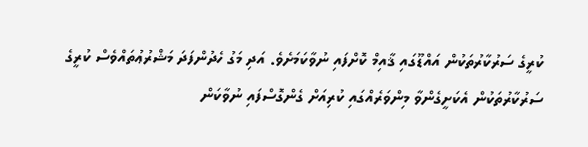ކުރީގެ ސަރުކާރުތަކުން އައްޑޫގައި ޤާއިމް ކޮށްފައި ނުވާކަމަށެވެ. އަދި މަގު ހެދުންފަދަ މަޝްރުޢުތައްވެސް ކުރީގެ ސަރުކާރުތަކުން އެކަށީގެންވާ މިންވަރެއްގައި ކުރިއަށް ގެންގޮސްފައި ނުވާކަން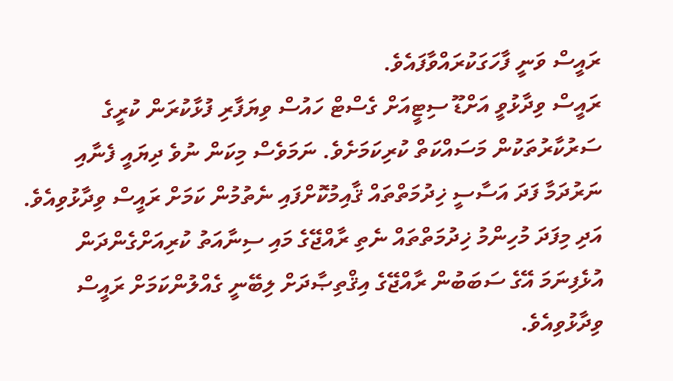ރައީސް ވަނީ ފާހަގަކުރައްވާފައެވެ.
ރައީސް ވިދާޅުވީ އަށްޑޫ ސިޓީއަށް ގެސްޓް ހައުސް ވިޔަފާރި ފުޅާކުރަން ކުރީގެ ސަރުކާރުތަކުން މަސައްކަތް ކުރިކަމަށެވެ. ނަމަވެސް މިކަން ނުވެ ދިޔައީ ފެނާއި ނަރުދަމާ ފަދަ އަސާސީ ޚިދުމަތްތައް ޤާއިމުކޮށްފައި ނެތުމުން ކަމަށް ރައީސް ވިދާޅުވިއެވެ. އަދި މިފަދަ މުހިންމު ޚިދުމަތްތައް ނެތި ރާއްޖޭގެ މައި ސިނާއަތު ކުރިއަށްގެންދަން އުޅެފިނަމަ އޭގެ ސަބަބުން ރާއްޖޭގެ އިޤްތިޞާދަށް ލިބޭނީ ގެއްލުންކަމަށް ރައީސް ވިދާޅުވިއެވެ.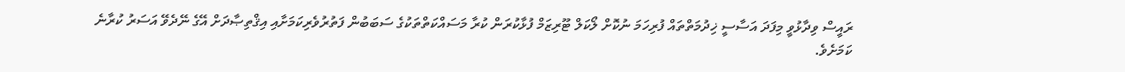ރައީސް ވިދާޅުވީ މިފަދަ އަސާސީ ޚިދުމަތްތައް ފުރިހަމަ ނުކޮށް ލޯކަލް ޓޫރިޒަމް ފުޅާކުރަން ކުރާ މަސައްކަތްތަކުގެ ސަބަބުން ފަތުރުވެރިކަމަށާއި އިޤްތިޞާދަށް އޭގެ ނޭދެވޭ އަސަރު ކުރާނެ ކަމަށެވެ.